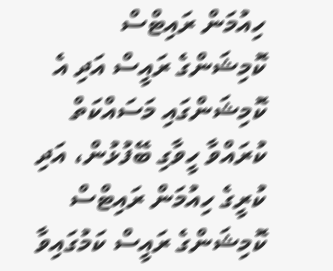ހިއުމަން ރައިޓްސް ކޮމިޝަންގެ ރައީސް އަދި އެ ކޮމިޝަންގައި މަސައްކަތް ކުރައްވާ ހީވާގި ބޭފުޅުން، އަދި ކުރީގެ ހިއުމަން ރައިޓްސް ކޮމިޝަންގެ ރައީސް ކަމުގައިވާ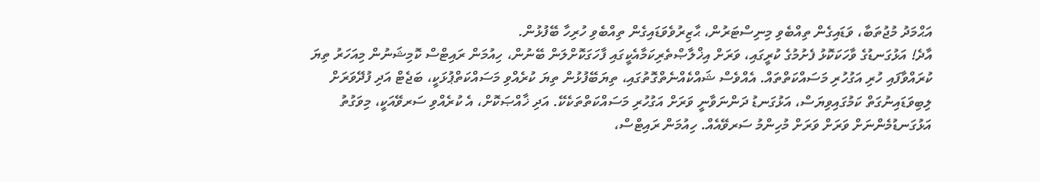އަޙްމަދު މުޖުތަބާ، ވަޑައިގެން ތިއްބެވި މިނިސްޓަރުން، ޙާޒިރުވެވަޑައިގެން ތިއްބެވި ހުރިހާ ބޭފުޅުން.
އާދެ! އަޅުގަނޑުގެ ވާހަކަކޮޅު ފެށުމުގެ ކުރީގައި، ވަރަށް އިޚްލާޞްތެރިކަމާއެކީގައި ފާހަގަކޮށްލަން ބޭނުން، ހިއުމަން ރައިޓްސް ކޮމިޝަނުން މިއަހަރު ތިޔަ ކުރައްވާފައި ހުރި އަގުހުރި މަސައްކަތްތައް. އެއްވެސް ޝައްކެއްނެތްގޮތުގައި، ތިޔަބޭފުޅުން ތިޔަ ކުރެއްވި މަސައްކަތްޕުޅަކީ، ބަޖެޓް އަދި ފުދޭވަރަށް ލިބިވަޑައިނުގަތް ކަމުގައިވިޔަސް، އަޅުގަނޑު ދަންނަވާނީ ވަރަށް އަގުހުރި މަސައްކަތްތަކެކޭ. އަދި ޚާއްޞަކޮށް، އެ ކުރެއްވި ސަރވޭއަކީ، މިވަގުތު އަޅުގަނޑުމެންނަށް ވަރަށް ވަރަށް މުހިންމު ސަރވޭއެއް. ހިއުމަން ރައިޓްސް،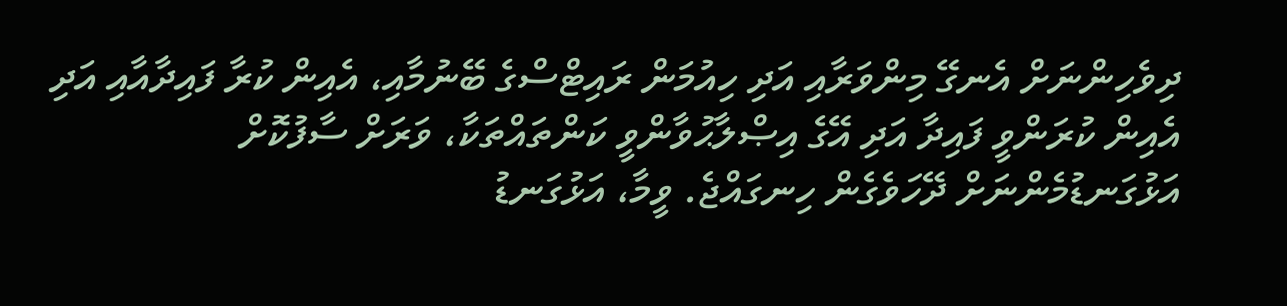ދިވެހިންނަށް އެނގޭ މިންވަރާއި އަދި ހިއުމަން ރައިޓްސްގެ ބޭނުމާއި، އެއިން ކުރާ ފައިދާއާއި އަދި އެއިން ކުރަންވީ ފައިދާ އަދި އޭގެ އިޞްލާޙުވާންވީ ކަންތައްތަކާ، ވަރަށް ސާފުކޮށް އަޅުގަނޑުމެންނަށް ދޭހަވެގެން ހިނގައްޖެ. ވީމާ، އަޅުގަނޑު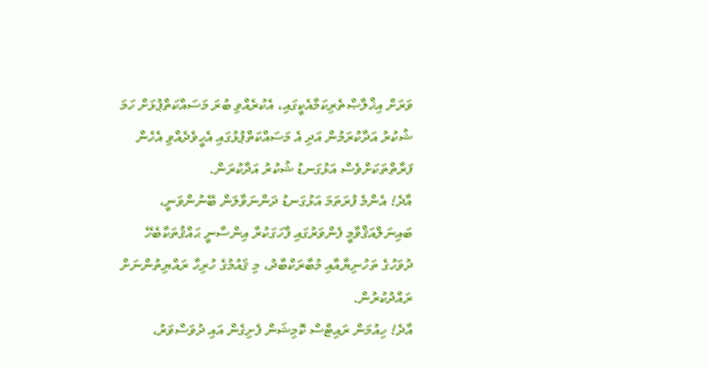ވަރަށް އިޚްލާޞްތެރިކަމާއެކީގައި، އެކުރެއްވި ބުރަ މަސައްކަތްޕުޅަށް ހަމަ ޝުކުރު އަދާކުރަމުން އަދި އެ މަސައްކަތްޕުޅުގައި އެހީވެދެއްވި އެހެން ފަރާތްތަކަށްވެސް އަޅުގަނޑު ޝުކުރު އަދާކުރަން.
އާދެ! އެންމެ ފުރަތަމަ އަޅުގަނޑު ދަންނަވާލަން ބޭނުންވަނީ، ބައިނަލްއަޤްވާމީ ފެންވަރުގައި ފާހަގަކުރާ އިންސާނީ ޙައްޤުތަކާބެހޭ ދުވަހުގެ ތަހުނިޔާއާއި މުބާރަކްބާދު، މި ޤައުމުގެ ހުރިހާ ރައްޔިތުންނަށް ރައްދުކުރުން.
އާދެ! ހިއުމަން ރައިޓްސް ކޮމިޝަން ފެށިގެން އައި ދުވަސްވަރު،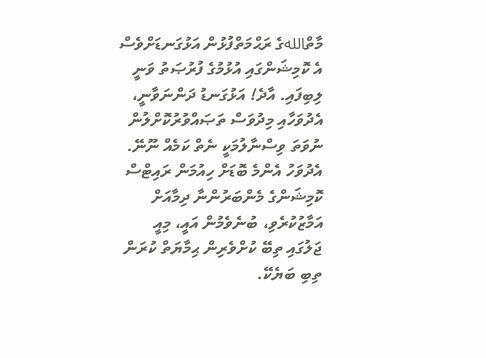މާތްاللهގެ ރަޙްމަތްފުޅުން އަޅުގަނޑަށްވެސް އެ ކޮމިޝަންގައި އުޅުމުގެ ފުރުޞަތު ވަނީ ލިބިފައި. އާދެ! އަޅުގަނޑު ދަންނަވާނީ، އެދުވަހާއި މިދުވަސް ތަޞައްވުރުކޮށްލުން ނުވަތަ ވިސްނާލުމަކީ ނެތް ކަމެއް ނޫނޭ. އެދުވަހު އެންމެ ބޮޑަށް ހިއުމަން ރައިޓްސް ކޮމިޝަންގެ މެންބަރުންނާ ދިމާއަށް އަމާޒުކުރެވި، ބުނެވެމުން އައީ، މިއީ ޖަލުގައި ތިބޭ ކުށްވެރިން ޙިމާޔަތް ކުރަން ތިބި ބަޔެކޭ.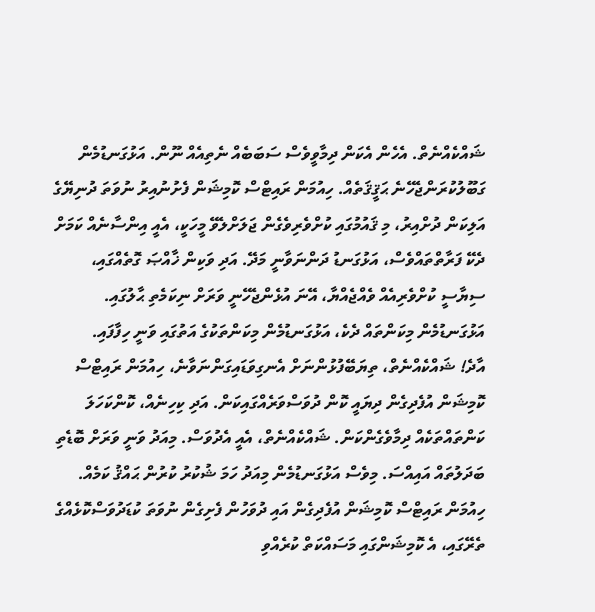ޝައްކެއްނެތް. އެހެން އެކަން ދިމާވީވެސް ސަބަބެއް ނެތިއެއް ނޫން. އަޅުގަނޑުމެން ގަބޫލުކުރަންޖެހޭނެ ޙަޤީޤަތެއް. ހިއުމަން ރައިޓްސް ކޮމިޝަން ފެށުނުއިރު ނުވަތަ ދުނިޔޭގެ އަލިކަން ދުށްއިރު، މި ޤައުމުގައި ކުށްވެރިވެގެން ޖަލަށްލެވޭ މީހަކީ، އެއީ އިންސާނެއް ކަމަށް ދެކޭ ފަރާތްތައްވެސް، އަޅުގަނޑު ދަންނަވާނީ މަދޭ. އަދި ވަކިން ޚާއްޞަ ގޮތެއްގައި، ސިޔާސީ ކުށްވެރިއެއް ވެއްޖެއްޔާ، އޭނަ އުޅެންޖެހޭނީ ވަރަށް ނިކަމެތި ޙާލުގައި. އަޅުގަނޑުމެން މިކަންތައް ދެކެ، އަޅުގަނޑުމެން މިކަންތަކުގެ އަތުގައި ވަނީ ހިފާފައި.
އާދެ! ޝައްކެއްނެތް، ތިޔަބޭފުޅުންނަށް އެނގިވަޑައިގަންނަވާނެ، ހިއުމަން ރައިޓްސް ކޮމިޝަން އުފެދިގެން ދިޔައީ ކޮން ދުވަސްވަރެއްގައިކަން. އަދި ކިހިނެއް، ކޮންކަހަލަ ކަންތައްތަކެއް ދިމާވެގެންކަން. ޝައްކެއްނެތް، އެއީ އެދުވަސް. މިއަދު ވަނީ ވަރަށް ބޮޑެތި ބަދަލުތައް އައިއްސަ. މިވެސް އަޅުގަނޑުމެން މިއަދު ހަމަ ޝުކުރު ކުރުން ޙައްޤު ކަމެއް. ހިއުމަން ރައިޓްސް ކޮމިޝަން އުފެދިގެން އައި ދުވަހުން ފެށިގެން ނުވަތަ ކުޑަދުވަސްކޮޅެއްގެ ތެރޭގައި، އެ ކޮމިޝަންގައި މަސައްކަތް ކުރެއްވި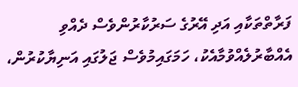ފަރާތްތަކާއި އަދި އޭރުގެ ސަރުކާރުންވެސް ދެއްވި އެއްބާރުލެއްވުމާއެކު، ހަމަގައިމުވެސް ޖަލުގައި އަނިޔާކުރުން،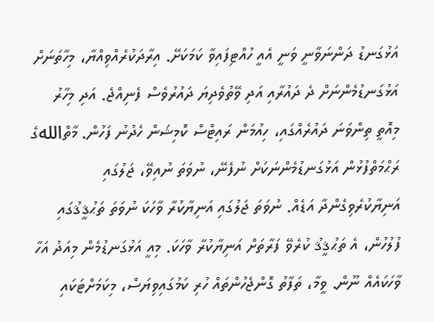އަޅުގަނޑު ދަންނަވާނީ ވަނީ އެއީ ހުއްޓިފައިވާ ކަމަކަށޭ. އިރާދަކުރެއްވިއްޔާ، މިހާތަނަށް އަޅުގަނޑުމެންނަށް ދެ ދައުރާއި އަދި ވޭތުވެދިޔަ ދައުރުވެސް ފެނިއްޖެ. އަދި މިހާރު މިއޮތީ ތިންވަނަ ދައުރެއްގައި، ހިއުމަން ރައިޓްސް ކޮމިޝަން ހެދުނު ފަހުން. މާތްاللهގެ ރަޙްމަތްފުޅުން އަޅުގަނޑުމެންނަކަށް ނުފެނޭ، ނުވަތަ ނުއިވޭ، ޖަލުގައި އަނިޔާކުރެވިގެންދާ އަޑެއް. ނުވަތަ ޖަލުގައި އަނިޔާކުރާ ވާހަކަ ނުވަތަ ތަޙުޤީޤުގައި ފުލުހުން، އެ ތަޙުޤީޤު ކުރެވޭ ފަރާތަށް އަނިޔާކުރާ ވާހަކަ. މިއީ އަޅުގަނޑުމެން މިއަދު އަހާ ވާހަކައެއް ނޫން. ވީމާ، ތަފާތު ގޮންޖެހުންތައް ހުރި ކަމުގައިވިޔަސް، މިކަމަށްޓަކައި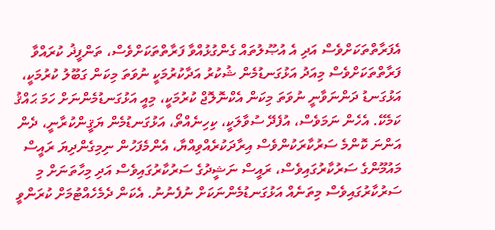އެފަރާތްތަކަށްވެސް އަދި އެ އުޞޫލުތައް ގެންގުޅުއްވާ ފަރާތްތަކަށްވެސް، ތަންފީޛު ކުރައްވާ ފަރާތްތަކަށްވެސް މިއަދު އަޅުގަނޑުމެން ޝުކުރު އަދާކުރުމަކީ ނުވަތަ މިކަން ގަބޫލު ކުރުމަކީ، އަޅުގަނޑު ދަންނަވާނީ ނުވަތަ މިކަން އެކްނޮލޮޖް ކުރުމަކީ، މިއީ އަޅުގަނޑުމެންނަށް ހަމަ ޙައްޤު ކަމެކޭ. އެހެން ނަމަވެސް، އުފެދޭ ސުވާލަކީ، ކިހިނެއްތޯ، އަޅުގަނޑުމެން ޔަޤީންކުރާނީ، ދެން އަންނަ ކޮންމެ ސަރުކާރަކުންވެސް އިރާދަކުރެއްވިއްޔާ، އެންމެފަހުން ނިމިގެންދިޔަ ރައީސް މައުމޫންގެ ސަރުކާރުގައިވެސް، ރައީސް ނަޝީދުގެ ސަރުކާރުގައިވެސް އަދި މިހާތަނަށް މި ސަރުކާރުގައިވެސް މިތަނެއް އަޅުގަނޑުމެންނަކަށް ނުފެނުނު. އެކަން ދެމެހެއްޓުމަށް ކުރަންވީ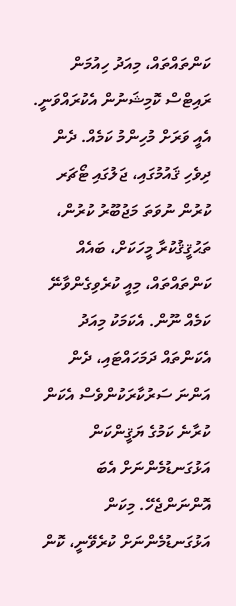ކަންތައްތައް، މިއަދު ހިއުމަން ރައިޓްސް ކޮމިޝަނުން އެކުރައްވަނީ. އެއީ ވަރަށް މުހިންމު ކަމެއް. ދެން ދިވެހި ޤައުމުގައި، ޖަލުގައި ޓޯޗަރ ކުރުން ނުވަތަ މަޖުބޫރު ކުރުން، ތަޙުޤީޤުކުރާ މީހަކަށް، ބައެއް ކަންތައްތައް، މިއީ ކުރެވިގެންވާނޭ ކަމެއް ނޫން. އެކަމަކު މިއަދު އެކަންތައް ދަމަހައްޓައި، ދެން އަންނަ ސަރުކާރަކުންވެސް އެކަން ކުރާނެ ކަމުގެ ޔަޤީންކަން އަޅުގަނޑުމެންނަށް އެބަ އޮންނަންޖެހޭ. މިކަން އަޅުގަނޑުމެންނަށް ކުރެވޭނީ، ކޮން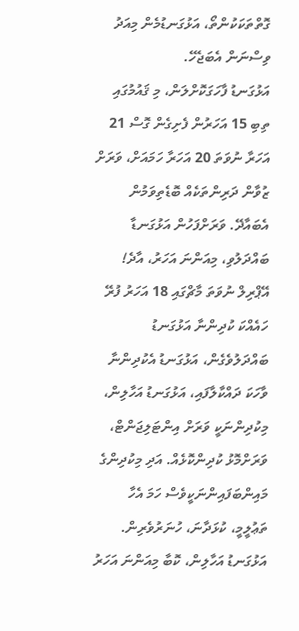ގޮތްތަކަކުންތޯ، އަޅުގަނޑުމެން މިއަދު ވިސްނަން އެބަޖެހޭ.
އަޅުގަނޑު ފާހަގަކޮށްލަން، މި ޤައުމުގައި ތިބި 15 އަހަރުން ފެށިގެން ގޮސް 21 އަހަރާ ނުވަތަ 20 އަހަރާ ހަމައަށް، ވަރަށް ޒުވާން ދަރިންތަކެއް ބޮޑެތިވަމުން އެބައާދޭ. ވަރަށްފަހުން އަޅުގަނޑާ ބައްދަލުވި، މިއަންނަ އަހަރު، އާދެ! އޭޕްރިލް ނުވަތަ މާޗްގައި 18 އަހަރު ފުރޭ ހައެއްކަ ކުދިންނާ އަޅުގަނޑު ބައްދަލުވެގެން، އަޅުގަނޑު އެކުދިންނާ ވާހަކަ ދައްކާލާފައި، އަޅުގަނޑު އަހާލިން، މިކުދިންނަކީ ވަރަށް އިންޓަލިޖަންޓް، ވަރަށްމޮޅު ކުދިންކޮޅެއް. އަދި މިކުދިންގެ މައިންބަފައިންނަކީވެސް ހަމަ އެހާ ތަޢުލީމީ، ކުޅަދާނަ، ހުނަރުވެރިން. އަޅުގަނޑު އަހާލިން، ކޮބާ މިއަންނަ އަހަރު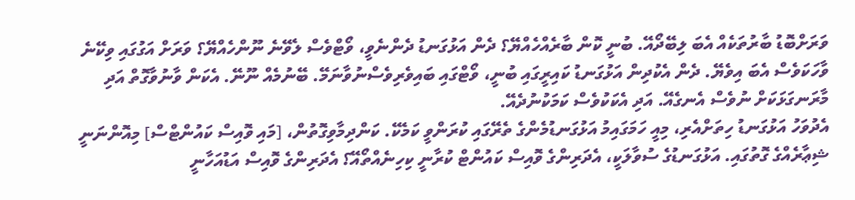ވަރަށްބޮޑު ބާރުތަކެއް އެބަ ލިބޭދޯއޭ. ބުނީ ކޮން ބާރެއްހެއްޔޭ؟ ދެން އަޅުގަނޑު ދެންނެވީ، ވޯޓްވެސް ލެވޭނެ ނޫންހެއްޔޭ؟ ވަރަށް އަގުގައި ވިކޭނެ ވާހަކަވެސް އެބަ އިވެޔޭ. ދެން އެކުދިން އަޅުގަނޑު ކައިރީގައި ބުނީ، ވޯޓްގައި ބައިވެރިވެސްނުވާނަމޭ. ބޭނުމެއް ނޫނޭ. އެކަން ވާނުވާގޮތް އަދި މާރަނގަޅަކަށް ނުވެސް އެނގެއޭ. އަދި އެކަކުވެސް ކަމަކުނުދެއޭ.
އެދުވަހު އަޅުގަނޑު ހިތަށްއެރި، މިއީ ހަމަގައިމު އަޅުގަނޑުމެންގެ ތެރޭގައި ކުރަންވީ ކަމެކޭ. ކަންދިމާވިގޮތުން، [މައި ވޮއިސް ކައުންޓްސް] މިއޮންނަނީ ޝިޢާރެއްގެ ގޮތުގައި. އަޅުގަނޑުގެ ސުވާލަކީ، އެދަރިންގެ ވޮއިސް ކައުންޓް ކުރާނީ ކިހިނެއްތޯއޭ؟ އެދަރިންގެ ވޮއިސް އަޑުއަހާނީ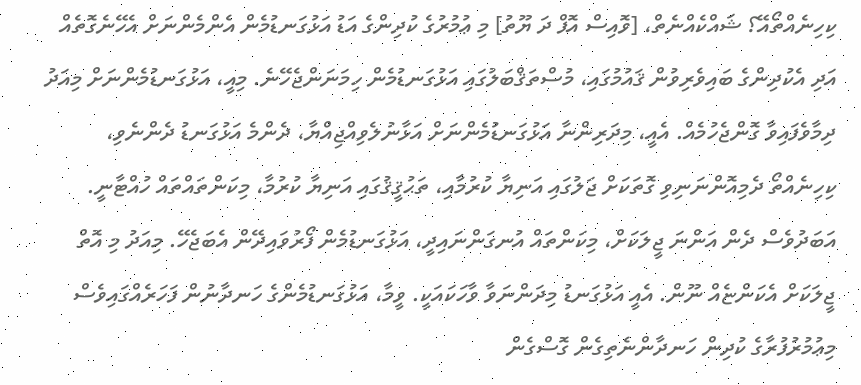ކިހިނެއްތޯއޭ؟ ޝައްކެއްނެތް، [ވޮއިސް އޮފް ދަ ޔޫތު] މި ޢުމުރުގެ ކުދިންގެ އަޑު އަޅުގަނޑުމެން އެންމެންނަށް އެހޭނެގޮތެއް އަދި އެކުދިންގެ ބައިވެރިވުން ޤައުމުގައި، މުސްތަޤްބަލުގައި އަޅުގަނޑުމެން ހިމަނަންޖެހޭނެ. މިއީ، އަޅުގަނޑުމެންނަށް މިއަދު ދިމާވެފައިވާ ގޮންޖެހުމެއް. އެއީ، މިދަރިންނާ އަޅުގަނޑުމެންނަށް އަޅާނުލެވިއްޖިއްޔާ، ދެންމެ އަޅުގަނޑު ދެންނެވި، ކިހިނެއްތޯ ދެމިއޮންނަނިވި ގޮތަކަށް ޖަލުގައި އަނިޔާ ކުރުމާއި، ތަޙުޤީޤުގައި އަނިޔާ ކުރުމާ، މިކަންތައްތައް ހުއްޓާނީ. އަބަދުވެސް ދެން އަންނަ ޖީލަކަށް، މިކަންތައް އުނގަންނައިދީ، އަޅުގަނޑުމެން ފޯރުވައިދޭން އެބަޖެހޭ. މިއަދު މި އޮތް ޖީލަކަށް އެކަންޏެއް ނޫން. އެއީ އަޅުގަނޑު މިދަންނަވާ ވާހަކައަކީ. ވީމާ، އަޅުގަނޑުމެންގެ ހަނދާނުން ފަހަރެއްގައިވެސް މިޢުމުރުފުރާގެ ކުދިން ހަނދާންނެތިގެން ގޮސްގެން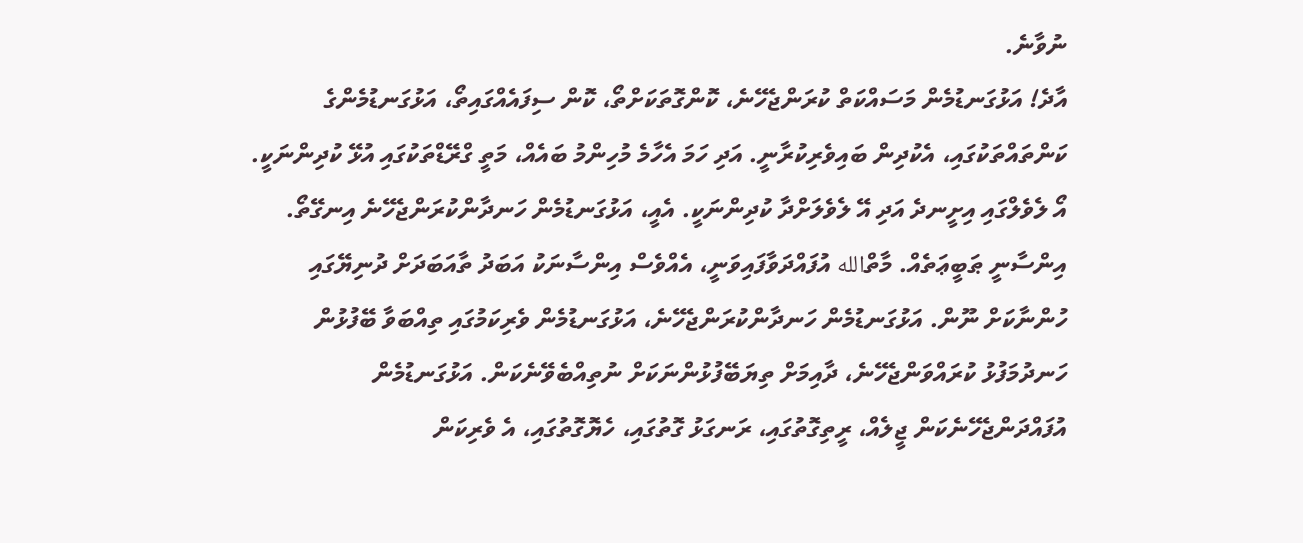ނުވާނެ.
އާދެ! އަޅުގަނޑުމެން މަސައްކަތް ކުރަންޖެހޭނެ، ކޮންގޮތަކަށްތޯ، ކޮން ސިފައެއްގައިތޯ، އަޅުގަނޑުމެންގެ ކަންތައްތަކުގައި، އެކުދިން ބައިވެރިކުރާނީ. އަދި ހަމަ އެހާމެ މުހިންމު ބައެއް، މަތީ ގްރޭޑްތަކުގައި އުޅޭ ކުދިންނަކީ. އޯ ލެވެލްގައި އިށީނދެ އަދި އޭ ލެވެލަށްދާ ކުދިންނަކީ. އެއީ، އަޅުގަނޑުމެން ހަނދާންކުރަންޖެހޭނެ އިނގޭތޯ. އިންސާނީ ޠަބީޢަތެއް. މާތްالله އުފައްދަވާފައިވަނީ، އެއްވެސް އިންސާނަކު އަބަދު ތާއަބަދަށް ދުނިޔޭގައި ހުންނާކަށް ނޫން. އަޅުގަނޑުމެން ހަނދާންކުރަންޖެހޭނެ، އަޅުގަނޑުމެން ވެރިކަމުގައި ތިއްބަވާ ބޭފުޅުން ހަނދުމަފުޅު ކުރައްވަންޖެހޭނެ، ދާއިމަށް ތިޔަބޭފުޅުންނަކަށް ނުތިއްބެވޭނެކަން. އަޅުގަނޑުމެން އުފައްދަންޖެހޭނެކަން ޖީލެއް، ރީތިގޮތުގައި، ރަނގަޅު ގޮތުގައި، ހެޔޮގޮތުގައި، އެ ވެރިކަން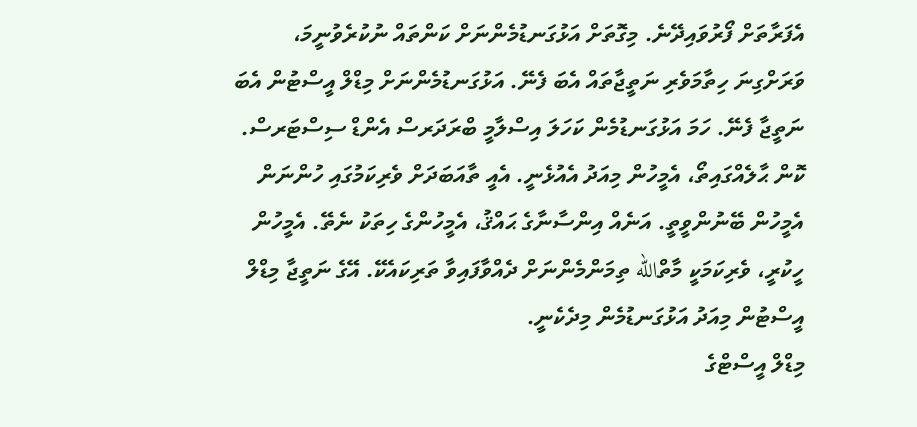އެފަރާތަށް ފޯރުވައިދޭނެ. މިގޮތަށް އަޅުގަނޑުމެންނަށް ކަންތައް ނުކުރެވުނީމަ، ވަރަށްގިނަ ހިތާމަވެރި ނަތީޖާތައް އެބަ ފެނޭ. އަޅުގަނޑުމެންނަށް މިޑްލް އީސްޓުން އެބަ ނަތީޖާ ފެނޭ. ހަމަ އަޅުގަނޑުމެން ކަހަލަ އިސްލާމީ ބްރަދަރސް އެންޑް ސިސްޓަރސް. ކޮން ޙާލެއްގައިތޯ، އެމީހުން މިއަދު އެއުޅެނީ. އެއީ ތާއަބަދަށް ވެރިކަމުގައި ހުންނަން އެމީހުން ބޭނުންވީތީ. އަނެއް އިންސާނާގެ ޙައްޤު، އެމީހުންގެ ހިތަކު ނެތޭ. އެމީހުން ހީކުރީ، ވެރިކަމަކީ މާތްالله ތިމަންމެންނަށް ދެއްވާފައިވާ ތަރިކައެކޭ. އޭގެ ނަތީޖާ މިޑްލް އީސްޓުން މިއަދު އަޅުގަނޑުމެން މިދެކެނީ.
މިޑްލް އީސްޓްގެ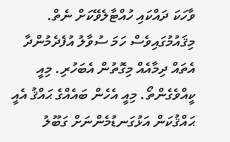ވާހަކަ ދައްކައި ހުއްޓާލެވޭކަށް ނެތް. މިޤައުމުގައިވެސް ހަމަ ސުވާލު އުފެދެމުންދާ އެތައް ދިމާއެއް މިގޮތުން އެބަހުރި. މިއީ ކީއްވެގެންތޯ. މިއީ އެހެން ބައެއްގެ ޙައްޤު އެއީ ޙައްޤުކަން އަޅުގަނޑުމެންނަށް ގަބޫލު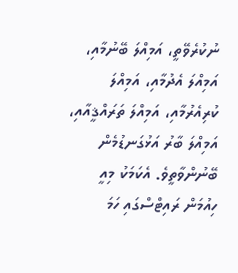ނުކުރެވޭތީ، އަމިއްލަ ބޭނުމާއި، އަމިއްލަ އެދުމާއި، އަމިއްލަ ކުރިއެރުމާއި، އަމިއްލަ ތަރައްޤީއާއި، އަމިއްލަ ބާރު އަޅުގަނޑުމެން ބޭނުންވާތީވެ. އެކަމަކު މިއީ ހިއުމަން ރައިޓްސްގައި ހަމަ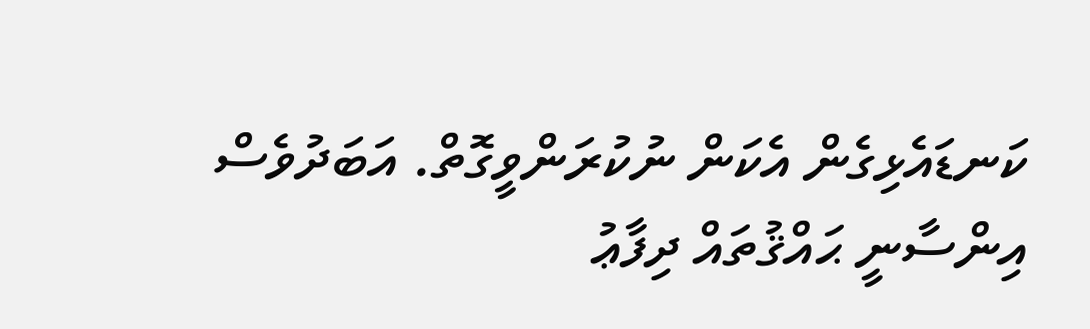ކަނޑައެޅިގެން އެކަން ނުކުރަންވީގޮތް. އަބަދުވެސް އިންސާނީ ޙައްޤުތައް ދިފާޢު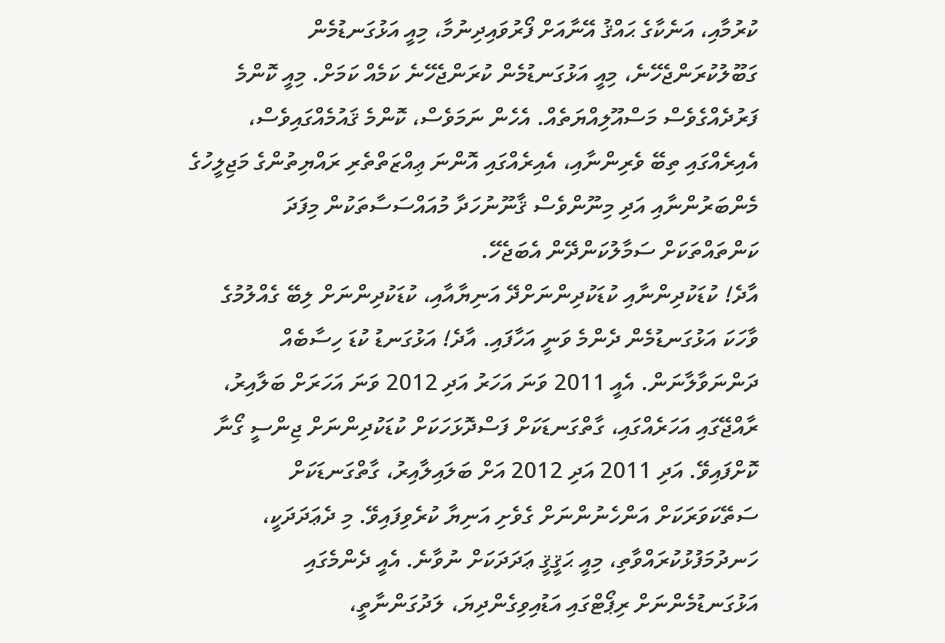ކުރުމާއި، އަނެކާގެ ޙައްޤު އޭނާއަށް ފޯރުވައިދިނުމާ، މިއީ އަޅުގަނޑުމެން ގަބޫލުކުރަންޖެހޭނެ، މިއީ އަޅުގަނޑުމެން ކުރަންޖެހޭނެ ކަމެއް ކަމަށް. މިއީ ކޮންމެ ފަރުދެއްގެވެސް މަސްއޫލިއްޔަތެއް. އެހެން ނަމަވެސް، ކޮންމެ ޤައުމެއްގައިވެސް، އެއިރެއްގައި ތިބޭ ވެރިންނާއި، އެއިރެއްގައި އޮންނަ ޢިއްޒަތްތެރި ރައްޔިތުންގެ މަޖިލީހުގެ މެންބަރުންނާއި އަދި މިނޫންވެސް ޤާނޫނުހަދާ މުއައްސަސާތަކުން މިފަދަ ކަންތައްތަކަށް ސަމާލުކަންދޭން އެބަޖެހޭ.
އާދެ! ކުޑަކުދިންނާއި ކުޑަކުދިންނަށްދޭ އަނިޔާއާއި، ކުޑަކުދިންނަށް ލިބޭ ގެއްލުމުގެ ވާހަކަ އަޅުގަނޑުމެން ދެންމެ ވަނީ އަހާފައި. އާދެ! އަޅުގަނޑު ކުޑަ ހިސާބެއް ދަންނަވާލާނަން. އެއީ 2011 ވަނަ އަހަރު އަދި 2012 ވަނަ އަހަރަށް ބަލާއިރު، ރާއްޖޭގައި އަހަރެއްގައި، ގާތްގަނޑަކަށް ފަސްދޮޅަހަކަށް ކުޑަކުދިންނަށް ޖިންސީ ގޯނާ ކޮށްފައިވޭ. އަދި 2011 އަދި 2012 އަށް ބަލައިލާއިރު، ގާތްގަނޑަކަށް ސަތޭކަވަރަކަށް އަންހެނުންނަށް ގެވެށި އަނިޔާ ކުރެވިފައިވޭ. މި ދެޢަދަދަކީ، ހަނދުމަފުޅުކުރައްވާތި، މިއީ ޙަޤީޤީ ޢަދަދަކަށް ނުވާނެ. އެއީ ދެންމެގައި އަޅުގަނޑުމެންނަށް ރިޕޯޓްގައި އަޑުއިވިގެންދިޔަ، ލަދުގަންނާތީ،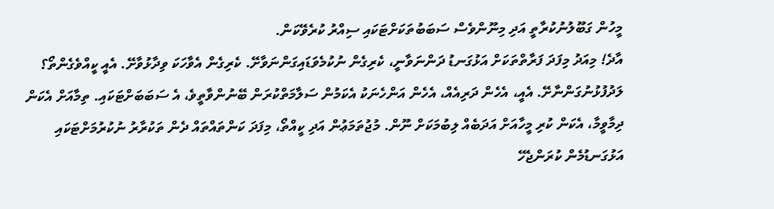މީހުން ގަބޫލުނުކުރާތީ އަދި މިނޫންވެސް ސަބަބުތަކަށްޓަކައި ސިއްރު ކުރެވޭކަން.
އާދެ! މިއަދު މިފަދަ ފަރާތްތަކަށް އަޅުގަނޑު ދަންނަވާނީ، ކެރިގެން ނުކުމެވަޑައިގަންނަވާށޭ. ކެރިގެން އެވާހަކަ ވިދާޅުވާށޭ. އެއީ ކީއްވެގެންތޯ؟ ލަދުފުޅުނުގަންނާށޭ. އެއީ، އެހެން ދަރިއެއް، އެހެން އަންހެނަކު އެކަމުން ސަލާމަތްކުރަން ބޭނުންވާތީވެ، އެ ސަބަބަށްޓަކައި. ތިމާއަށް އެކަން ދިމާވީމާ، އެކަން ކުރި މީހާއަށް އަދަބެއް ލިބުމަކަށް ނޫން. މުޖުތަމަޢުން އަދި ކީއްތޯ، މިފަދަ ކަންތައްތައް ދެން ތަކުރާރު ނުކުރުމަށްޓަކައި އަޅުގަނޑުމެން ކުރަންޖެހޭ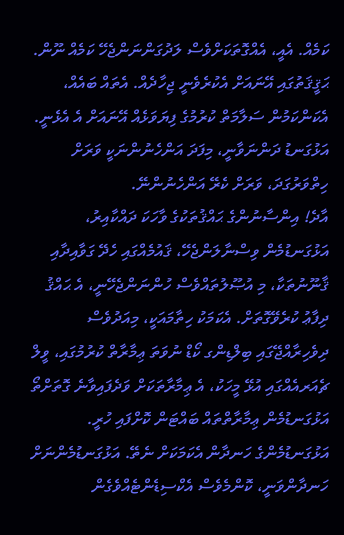ކަމެއް. އެއީ، އެއްގޮތަކަށްވެސް ލަދުގަންނަންޖެހޭ ކަމެއް ނޫން. ޙަޤީޤަތުގައި އޭނައަށް އެކުރެވެނީ ޖިހާދެއް. އެތައް ބައެއް، އެކަންކަމުން ސަލާމަތް ކުރުމުގެ ފިޔަވަޅެއް އޭނައަށް އެ އެޅެނީ. އަޅުގަނޑު ދަންނަވާނީ، މިފަދަ އަންހެނުންނަކީ ވަރަށް ހިތްވަރުގަދަ، ވަރަށް ކެރޭ އަންހެނުންނޭ.
އާދެ! އިންސާނުންގެ ޙައްޤުތަކުގެ ވާހަކަ ދައްކާއިރު، އަޅުގަނޑުމެން ވިސްނާލަންޖެހޭ، ޤައުމެއްގައި ހެދޭ ގަވާއިދާއި ޤާނޫނުތަކާ، މި އުޞޫލުތައްވެސް ހުންނަންޖެހޭނީ، އެ ޙައްޤު ދިފާޢު ކުރެވޭގޮތަށް. އެކަމަކު ހިތާމައަކީ، މިއަދުވެސް ދިވެހިރާއްޖޭގައި ބިލްޑިންގ ކޯޑް ނުވަތަ ޢިމާރާތް ކުރުމުގައި، ވީލް ޗެއަރއެއްގައި އުޅޭ މީހަކު، އެ ޢިމާރާތަކަށް ވަދެފައިވާނެ ގޮތަށްތޯ އަޅުގަނޑުމެން ޢިމާރާތްތައް ބައްޓަން ކޮށްފައި ހުރީ. އަޅުގަނޑުމެންގެ ހަނދާން އެކަމަކަށް ނެތޭ. އަޅުގަނޑުމެންނަށް ހަނދާންވަނީ، ކޮންމެވެސް އެކްސިޑެންޓެއްވެގެން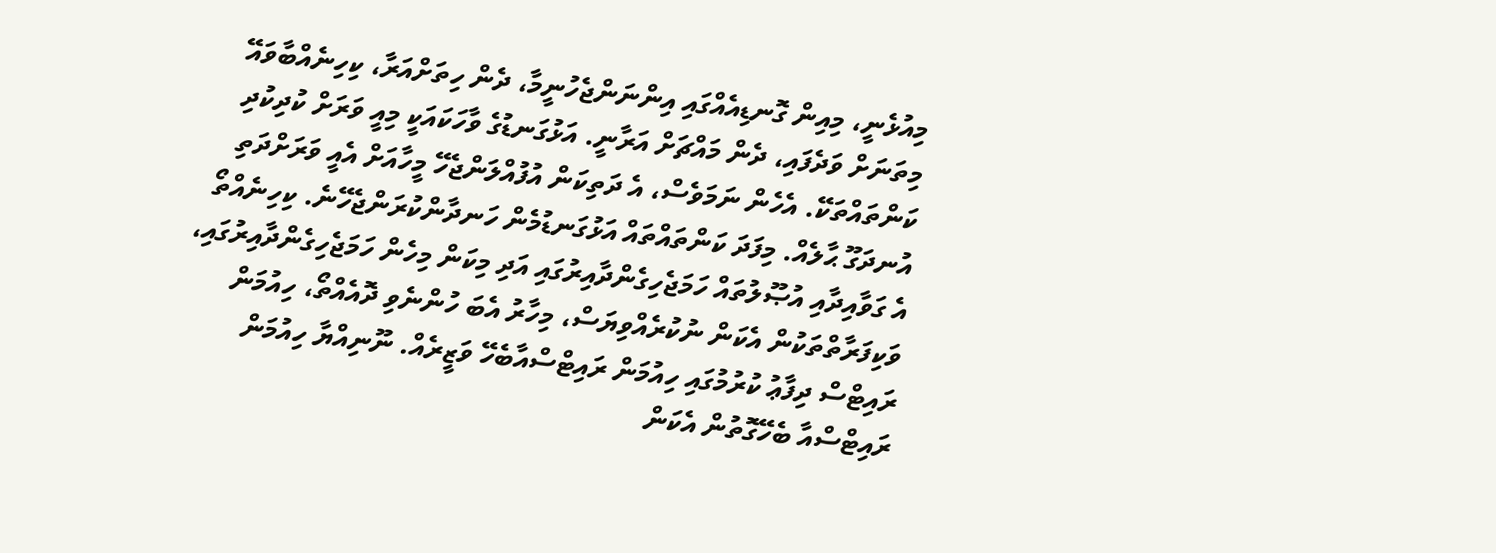މިއުޅެނީ، މިއިން ގޮނޑިއެއްގައި އިންނަންޖެހުނީމާ، ދެން ހިތަށްއަރާ، ކިހިނެއްބާވައޭ މިތަނަށް ވަދެފައި، ދެން މައްޗަށް އަރާނީ. އަޅުގަނޑުގެ ވާހަކައަކީ މިއީ ވަރަށް ކުދިކުދި ކަންތައްތަކޭ. އެހެން ނަމަވެސް، އެ ދަތިކަން އުފުއްލަންޖެހޭ މީހާއަށް އެއީ ވަރަށްދަތި އުނދަގޫ ޙާލެއް. މިފަދަ ކަންތައްތައް އަޅުގަނޑުމެން ހަނދާންކުރަންޖެހޭނެ. ކިހިނެއްތޯ އެ ގަވާއިދާއި އުޞޫލުތައް ހަމަޖެހިގެންދާއިރުގައި އަދި މިކަން މިހެން ހަމަޖެހިގެންދާއިރުގައި، ވަކިފަރާތްތަކުން އެކަން ނުކުރެއްވިޔަސް، މިހާރު އެބަ ހުންނެވި ދޮއެއްތޯ، ހިއުމަން ރައިޓްސް ދިފާޢު ކުރުމުގައި ހިއުމަން ރައިޓްސްއާބެހޭ ވަޒީރެއް. ނޫނިއްޔާ ހިއުމަން ރައިޓްސްއާ ބެހޭގޮތުން އެކަން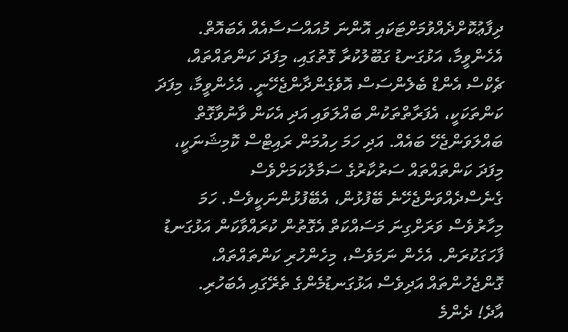ދިފާޢުކޮށްދެއްވުމަށްޓަކައި އޮންނަ މުއައްސަސާއެއް އެބައޮތް. އެހެންވީމާ، އަޅުގަނޑު ގަބޫލުކުރާ ގޮތުގައި، މިފަދަ ކަންތައްތައް، ޗެކްސް އެންޑް ބެލެންސަސް އޮވެގެންދާންޖެހޭނީ. އެހެންވީމާ، މިފަދަ ކަންތަކަކީ، އެފަރާތްތަކުން ބައްލަވައި އަދި އެކަން ވާނުވާގޮތް ބައްލަވަންޖެހޭ ބައެއް. އަދި ހަމަ ހިއުމަން ރައިޓްސް ކޮމިޝަނަކީ، މިފަދަ ކަންތައްތައް ސަރުކާރުގެ ސަމާލުކަމަށްވެސް ގެނެސްދެއްވަންޖެހޭނެ ބޭފުޅުން، އެބޭފުޅުންނަކީވެސް. ހަމަ މިހާރުވެސް ވަރަށްގިނަ މަސައްކަތް އެގޮތުން ކުރައްވާކަން އަޅުގަނޑު ފާހަގަކުރަން. އެހެން ނަމަވެސް، މިހެންހުރި ކަންތައްތައް، ގޮންޖެހުންތައް އަދިވެސް އަޅުގަނޑުމެންގެ ތެރޭގައި އެބަހުރި.
އާދެ! ދެންމެ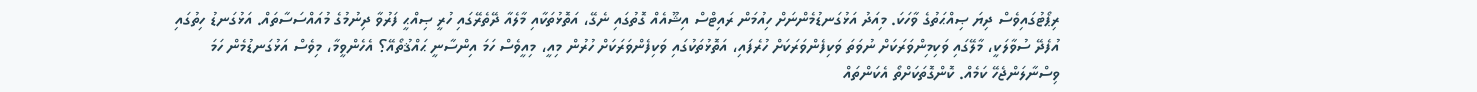ރިޕޯޓުގައިވެސް ދިޔަ ޞިއްޙަތުގެ ވާހަކަ. މިއަދު އަޅުގަނޑުމެންނަށް ހިއުމަން ރައިޓްސް އިޝޫއެއް ގޮތުގައި ނެގޭ، އަތޮޅުތަކާއި މާލެއާ ދޭތެރޭގައި ހުރީ ޞިއްޙީ ފަރުވާ ދިނުމުގެ މުއައްސަސާތައް. އަޅުގަނޑު ހިތުގައި އުފެދޭ ސުވާލަކީ، މާލޭގައި ވަކިމިންވަރަކަށް ނުވަތަ ވަކިފެންވަރަކަށް ހުރެފައި، އަތޮޅުތަކުގައި ވަކިފެންވަރަކަށް ހުރުން މިއީ، މިއީވެސް ހަމަ އިންސާނީ ޙައްޤުތޯއޭ؟ އެހެންވީމާ، މިވެސް އަޅުގަނޑުމެން ހަމަ ވިސްނާލަންޖެހޭ ކަމެއް. ކޮންގޮތަކަށްތޯ އެކަންތައް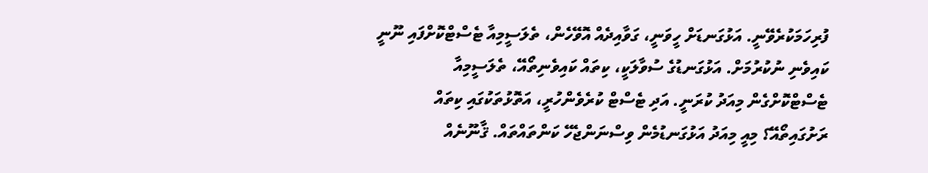ފުރިހަމަކުރެވޭނީ. އަޅުގަނޑަށް ހީވަނީ، ގަވާއިދެއް އޮވޭހެން، ތެލަސީމިއާ ޓެސްޓްކޮށްފައި ނޫނީ ކައިވެނި ނުކުރުމަށް. އަޅުގަނޑުގެ ސުވާލަކީ، ކިތައް ކައިވެނިތޯއޭ، ތެލަސީމިއާ ޓެސްޓްކޮށްގެން މިއަދު ކުރަނީ. އަދި ޓެސްޓް ކުރެވެންހުރީ، އަތޮޅުތަކުގައި ކިތައް ރަށުގައިތޯއޭ؟ މިއީ މިއަދު އަޅުގަނޑުމެން ވިސްނަންޖެހޭ ކަންތައްތައް. ޤާނޫނެއް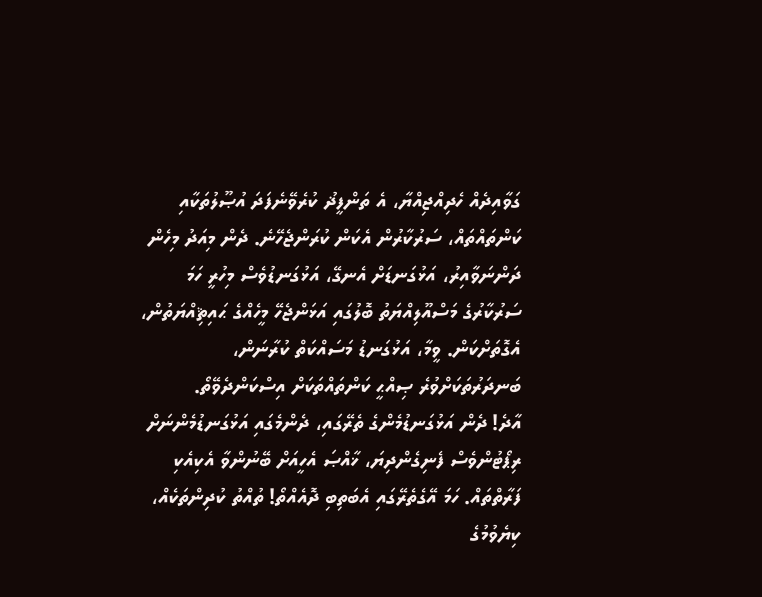ގަވާއިދެއް ހެދިއްޖިއްޔާ، އެ ތަންފީޛު ކުރެވޭނެފަދަ އުޞޫލުތަކާއި ކަންތައްތައް، ސަރުކާރުން އެކަން ކުރަންޖެހޭނެ. ދެން މިއަދު މިހެން ދަންނަވާއިރު، އަޅުގަނޑަށް އެނގޭ، އަޅުގަނޑުވެސް މިހުރީ ހަމަ ސަރުކާރުގެ މަސްއޫލިއްޔަތު ބޮލުގައި އަޅަންޖެހޭ މީހެއްގެ ޙައިޘިއްޔަތުން، އެގޮތަށްކަން. ވީމާ، އަޅުގަނޑު މަސައްކަތް ކުރާނަން، ބަނދަރުތަކަށްވުރެ ޞިއްޙީ ކަންތައްތަކަށް އިސްކަންދެވޭތޯ.
އާދެ! ދެން އަޅުގަނޑުމެންގެ ތެރޭގައި، ދެންމެގައި އަޅުގަނޑުމެންނަށް ރިޕޯޓުންވެސް ފެނިގެންދިޔަ، ޚާއްޞަ އެހީއަށް ބޭނުންވާ އެކިއެކި ފަރާތްތައް. ހަމަ އޭގެތެރޭގައި އެބަތިބި ދޮއެއްތޯ! ތުއްތު ކުދިންތަކެއް، ކިޔެވުމުގެ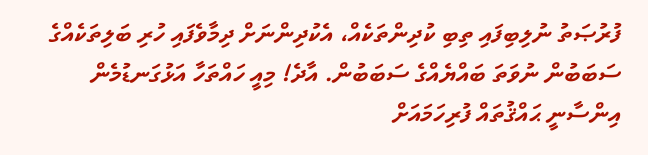ފުރުޞަތު ނުލިބިފައި ތިބި ކުދިންތަކެއް، އެކުދިންނަށް ދިމާވެފައި ހުރި ބަލިތަކެއްގެ ސަބަބުން ނުވަތަ ބައްޔެއްގެ ސަބަބުން. އާދެ! މިއީ ހައްތަހާ އަޅުގަނޑުމެން އިންސާނީ ޙައްޤުތައް ފުރިހަމައަށް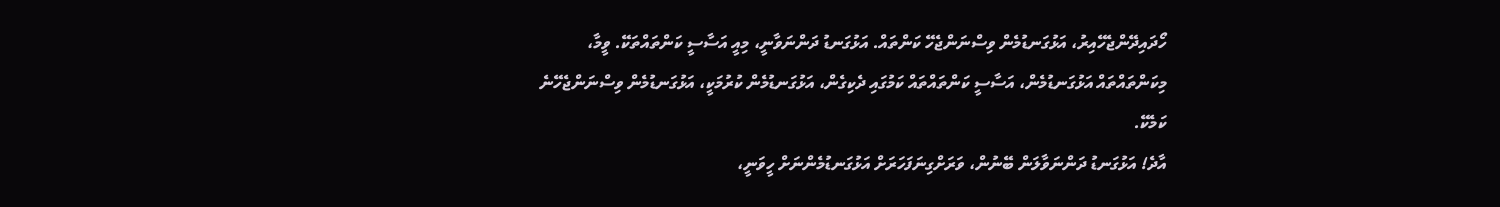ހޯދައިދޭންޖެހޭއިރު، އަޅުގަނޑުމެން ވިސްނަންޖެހޭ ކަންތައް. އަޅުގަނޑު ދަންނަވާނީ، މިއީ އަސާސީ ކަންތައްތަކޭ. ވީމާ، މިކަންތައްތައް އަޅުގަނޑުމެން، އަސާސީ ކަންތައްތައް ކަމުގައި ދެކިގެން، އަޅުގަނޑުމެން ކުރުމަކީ، އަޅުގަނޑުމެން ވިސްނަންޖެހޭނެ ކަމެކޭ.
އާދެ! އަޅުގަނޑު ދަންނަވާލަން ބޭނުން، ވަރަށްގިނަފަހަރަށް އަޅުގަނޑުމެންނަށް ހީވަނީ،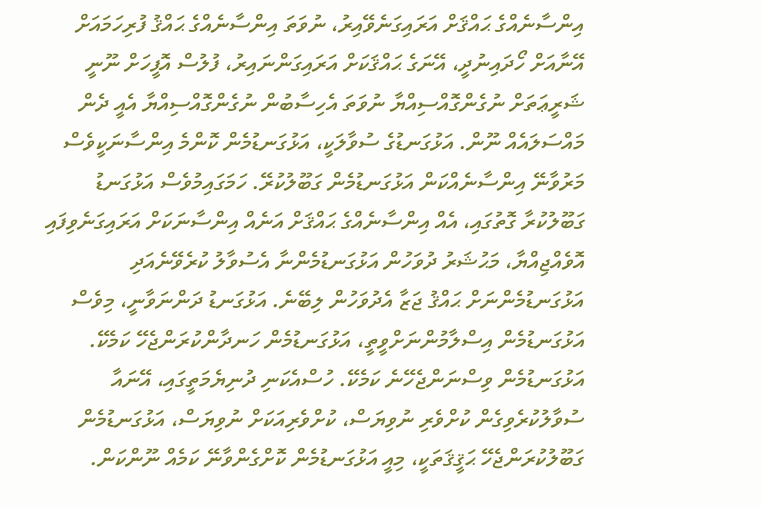އިންސާނެއްގެ ޙައްޤަށް އަރައިގަނެވޭއިރު، ނުވަތަ އިންސާނެއްގެ ޙައްޤު ފުރިހަމައަށް އޭނާއަށް ހޯދައިނުދީ، އޭނަގެ ޙައްޤަކަށް އަރައިގަންނައިރު، ފުލުސް އޮފީހަށް ނޫނީ ޝަރީޢަތަށް ނުގެންގޮއްސިއްޔާ ނުވަތަ އެހިސާބުން ނުގެންގޮއްސިއްޔާ އެއީ ދެން މައްސަލައެއް ނޫން. އަޅުގަނޑުގެ ސުވާލަކީ، އަޅުގަނޑުމެން ކޮންމެ އިންސާނަކީވެސް މަރުވާނޭ އިންސާނެއްކަން އަޅުގަނޑުމެން ގަބޫލުކުރޭ. ހަމަގައިމުވެސް އަޅުގަނޑު ގަބޫލުކުރާ ގޮތުގައި، އެއް އިންސާނެއްގެ ޙައްޤަށް އަނެއް އިންސާނަކަށް އަރައިގަނެވިފައި އޮވެއްޖިއްޔާ، މަޙުޝަރު ދުވަހުން އަޅުގަނޑުމެންނާ އެސުވާލު ކުރެވޭނެއަދި އަޅުގަނޑުމެންނަށް ޙައްޤު ޖަޒާ އެދުވަހުން ލިބޭނެ. އަޅުގަނޑު ދަންނަވާނީ، މިވެސް އަޅުގަނޑުމެން އިސްލާމުންނަށްވީތީ، އަޅުގަނޑުމެން ހަނދާންކުރަންޖެހޭ ކަމެކޭ. އަޅުގަނޑުމެން ވިސްނަންޖެހޭނެ ކަމެކޭ. ހުސްއެކަނި ދުނިޔެމަތީގައި، އޭނައާ ސުވާލުކުރެވިގެން ކުށްވެރި ނުވިޔަސް، ކުށްވެރިއަކަށް ނުވިޔަސް، އަޅުގަނޑުމެން ގަބޫލުކުރަންޖެހޭ ޙަޤީޤަތަކީ، މިއީ އަޅުގަނޑުމެން ކޮށްގެންވާނޭ ކަމެއް ނޫންކަން.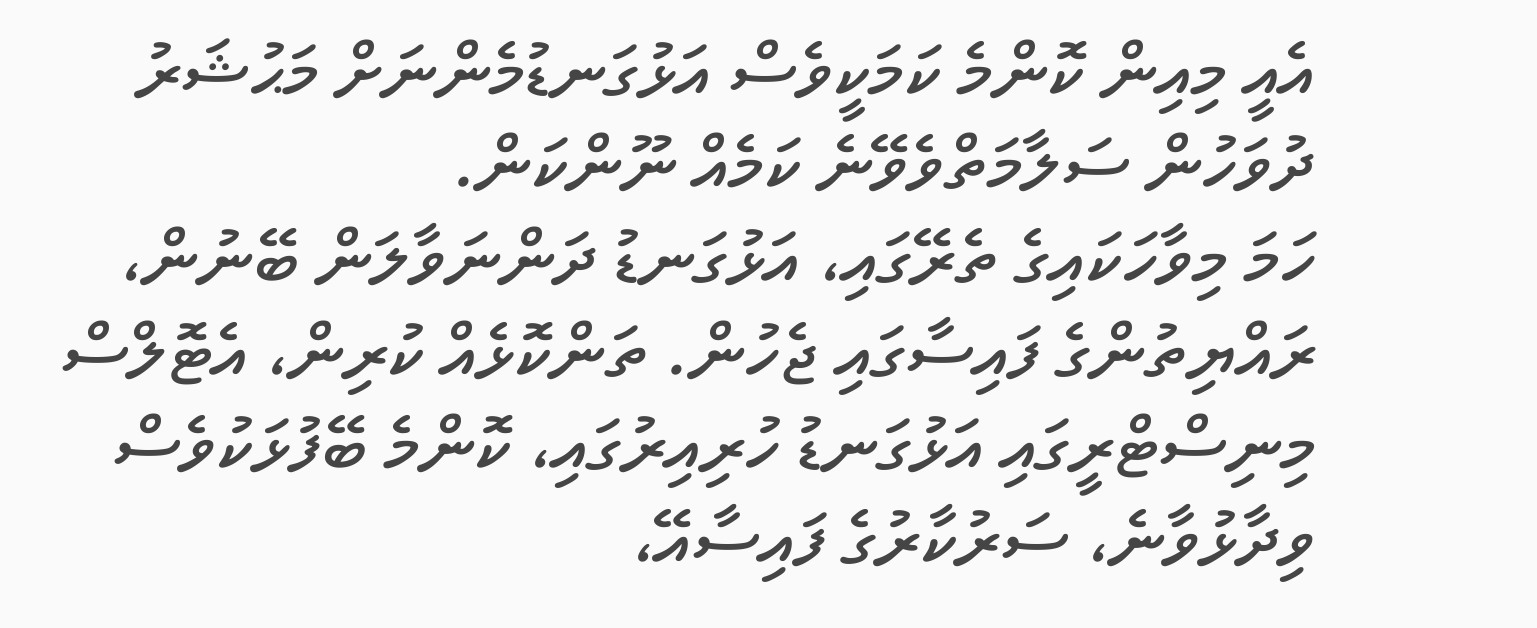އެއީ މިއިން ކޮންމެ ކަމަކީވެސް އަޅުގަނޑުމެންނަށް މަޙުޝަރު ދުވަހުން ސަލާމަތްވެވޭނެ ކަމެއް ނޫންކަން.
ހަމަ މިވާހަކައިގެ ތެރޭގައި، އަޅުގަނޑު ދަންނަވާލަން ބޭނުން، ރައްޔިތުންގެ ފައިސާގައި ޖެހުން. ތަންކޮޅެއް ކުރިން، އެޓޮލްސް މިނިސްޓްރީގައި އަޅުގަނޑު ހުރިއިރުގައި، ކޮންމެ ބޭފުޅަކުވެސް ވިދާޅުވާނެ، ސަރުކާރުގެ ފައިސާއޭ،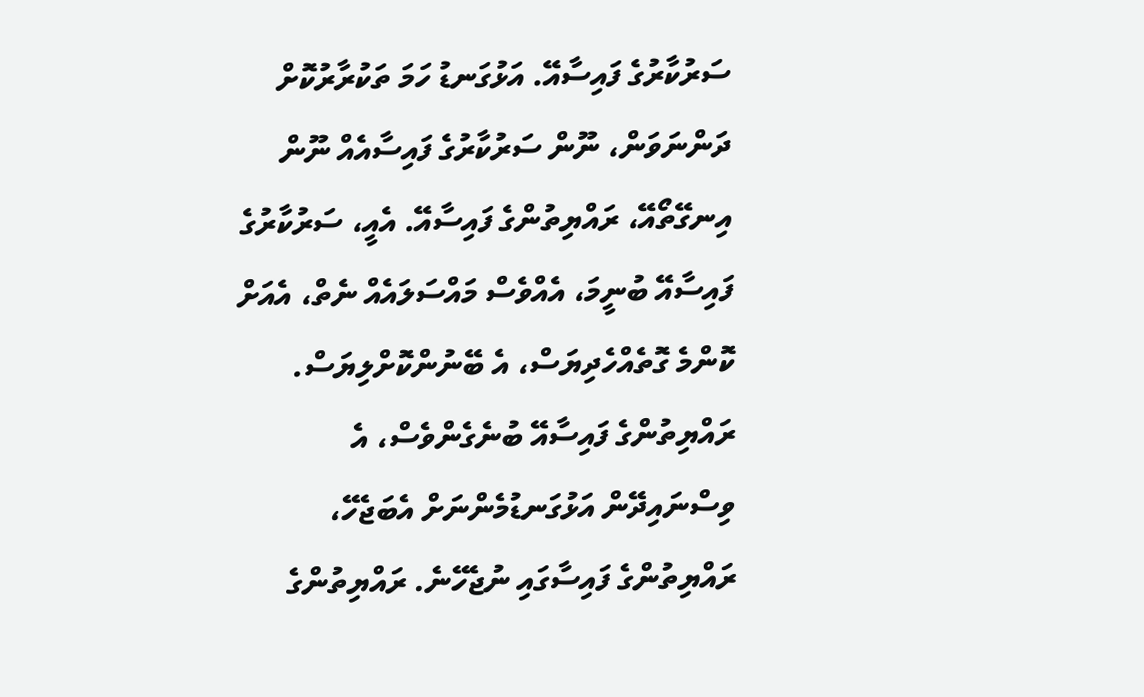ސަރުކާރުގެ ފައިސާއޭ. އަޅުގަނޑު ހަމަ ތަކުރާރުކޮށް ދަންނަވަން، ނޫން ސަރުކާރުގެ ފައިސާއެއް ނޫން އިނގޭތޯއޭ، ރައްޔިތުންގެ ފައިސާއޭ. އެއީ، ސަރުކާރުގެ ފައިސާއޭ ބުނީމަ، އެއްވެސް މައްސަލައެއް ނެތް، އެއަށް ކޮންމެ ގޮތެއްހެދިޔަސް، އެ ބޭނުންކޮށްލިޔަސް. ރައްޔިތުންގެ ފައިސާއޭ ބުނެގެންވެސް، އެ ވިސްނައިދޭން އަޅުގަނޑުމެންނަށް އެބަޖެހޭ، ރައްޔިތުންގެ ފައިސާގައި ނުޖެހޭނެ. ރައްޔިތުންގެ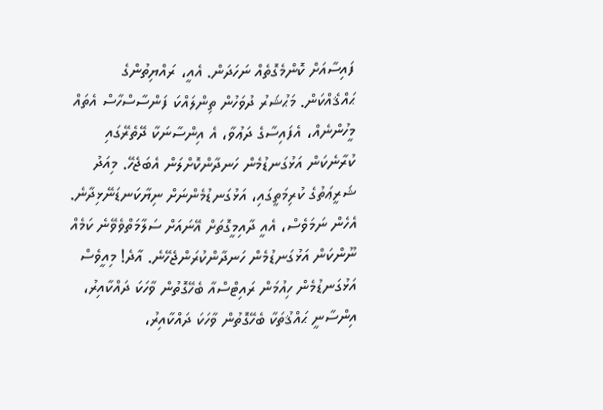ފައިސާއަށް ކޮންމެގޮތެއް ނަހަދަން. އެއީ، ރައްޔިތުންގެ ޙައްޤެއްކަން. މަޙުޝަރު ދުވަހުން ތިންލައްކަ ފަންސާސްހާސް އެތައް މީހުންނެއް، އެފައިސާގެ ދަޢުވާ، އެ އިންސާނަކާ ދޭތެރޭގައި ކުރާނެކަން އަޅުގަނޑުމެން ހަނދާންކޮށްލަން އެބަޖެހޭ. މިއަދު ޝަރީޢަތުގެ ކުރިމަތީގައި، އަޅުގަނޑުމެންނަށް ނިޔާކަނޑަނޭޅިދާނެ. އެހެން ނަމަވެސް، އެއީ ދާއިމީގޮތަށް އޭނައަށް ސަލާމަތްވެވޭނެ ކަމެއް ނޫންކަން އަޅުގަނޑުމެން ހަނދާންކުރަންޖެހޭނެ. އާދެ! މިއީވެސް އަޅުގަނޑުމެން ހިއުމަން ރައިޓްސްއާ ބެހޭގޮތުން ވާހަކަ ދައްކާއިރު، އިންސާނީ ޙައްޤުތަކާ ބެހޭގޮތުން ވާހަކަ ދައްކާއިރު،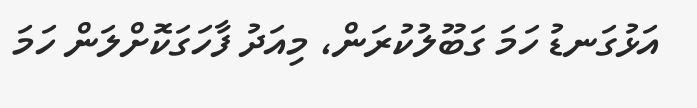އަޅުގަނޑު ހަމަ ގަބޫލުކުރަން، މިއަދު ފާހަގަކޮށްލަން ހަމަ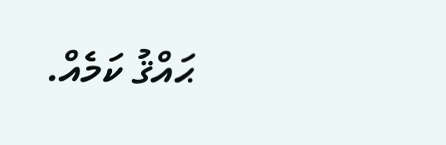ޙައްޤު ކަމެއް.